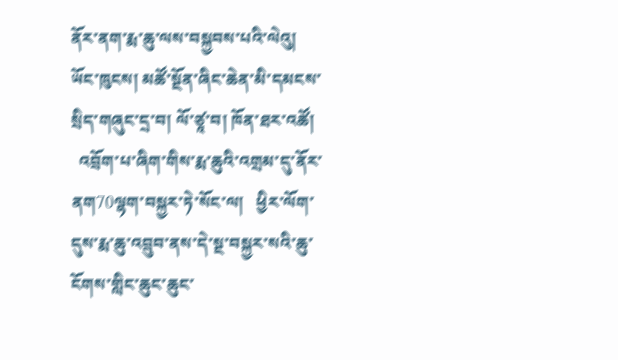ནོར་ནག་རྨ་ཆུ་ལས་བསྐྱབས་པའི་ལེའུ།
ཡོང་ཁུངས། མཚོ་སྔོན་ཞིང་ཆེན་མི་དམངས་སྲིད་གཞུང་དྲ་བ། ལོ་ཙཱ་བ། ཁོན་ཐར་འཚོ།
  འབྲོག་པ་ཞིག་གིས་རྨ་ཆུའི་འགྲམ་དུ་ནོར་ནག70ལྷག་བསྐྱར་ཏེ་སོང་ལ།   ཕྱིར་ལོག་དུས་རྨ་ཆུ་འབྲུབ་ནས་དེ་སྔ་བསྐྱར་སའི་ཆུ་ངོགས་གླིང་ཆུང་ཆུང་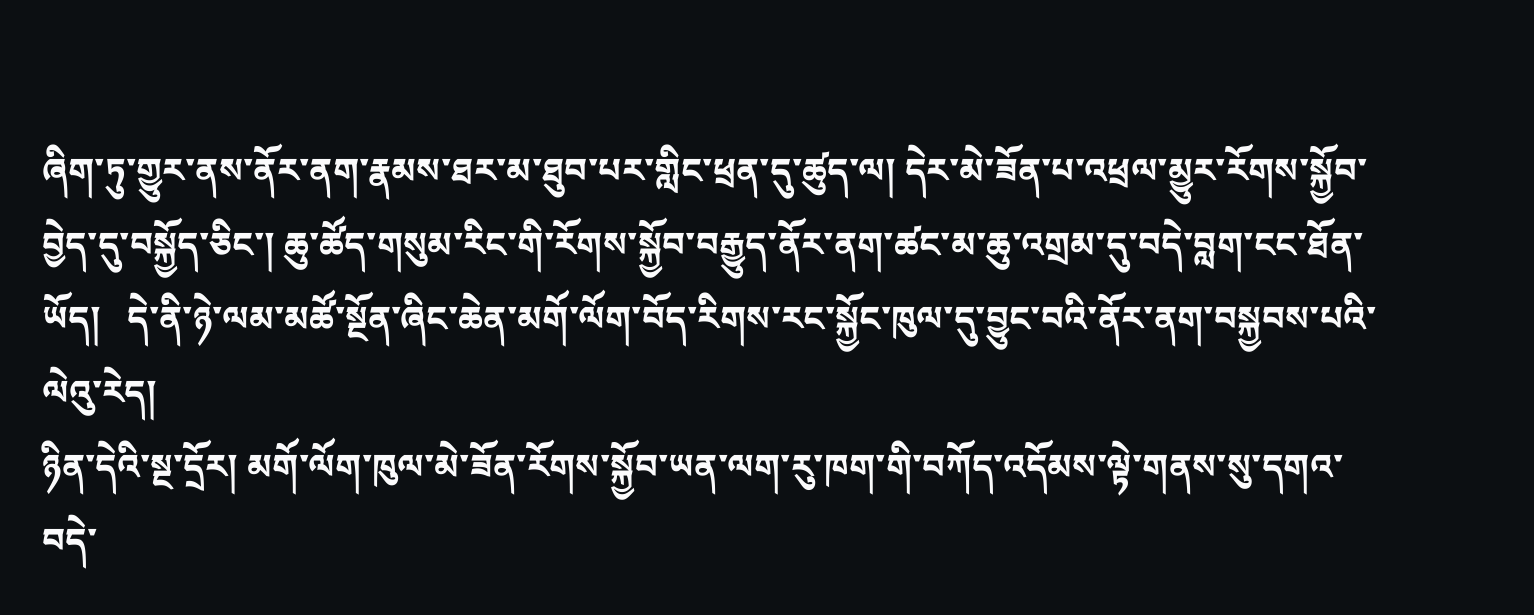ཞིག་ཏུ་གྱུར་ནས་ནོར་ནག་རྣམས་ཐར་མ་ཐུབ་པར་གླིང་ཕྲན་དུ་ཚུད་ལ། དེར་མེ་ཟོན་པ་འཕྲལ་མྱུར་རོགས་སྐྱོབ་བྱེད་དུ་བསྐྱོད་ཅིང་། ཆུ་ཚོད་གསུམ་རིང་གི་རོགས་སྐྱོབ་བརྒྱུད་ནོར་ནག་ཚང་མ་ཆུ་འགྲམ་དུ་བདེ་བླག་ངང་ཐོན་ཡོད།   དེ་ནི་ཉེ་ལམ་མཚོ་སྔོན་ཞིང་ཆེན་མགོ་ལོག་བོད་རིགས་རང་སྐྱོང་ཁུལ་དུ་བྱུང་བའི་ནོར་ནག་བསྐྱབས་པའི་ལེའུ་རེད།
ཉིན་དེའི་སྔ་དྲོར། མགོ་ལོག་ཁུལ་མེ་ཟོན་རོགས་སྐྱོབ་ཡན་ལག་རུ་ཁག་གི་བཀོད་འདོམས་ལྟེ་གནས་སུ་དགའ་བདེ་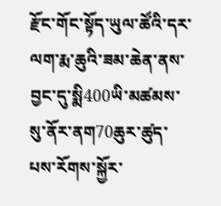རྫོང་གོང་སྟོད་ཡུལ་ཚོའི་དར་ལག་རྨ་ཆུའི་ཟམ་ཆེན་ནས་བྱང་དུ་སྨི400ཡི་མཚམས་སུ་ནོར་ནག70ཆུར་ཚུད་པས་རོགས་སྐྱོར་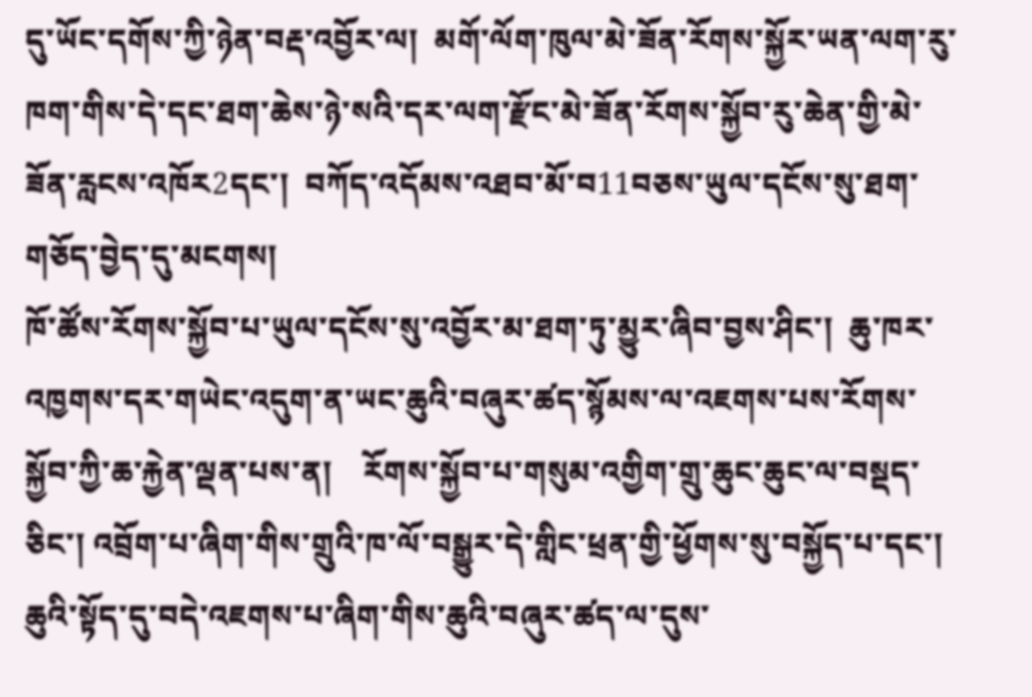དུ་ཡོང་དགོས་ཀྱི་ཉེན་བརྡ་འབྱོར་ལ།  མགོ་ལོག་ཁུལ་མེ་ཟོན་རོགས་སྐྱོར་ཡན་ལག་རུ་ཁག་གིས་དེ་དང་ཐག་ཆེས་ཉེ་སའི་དར་ལག་རྫོང་མེ་ཟོན་རོགས་སྐྱོབ་རུ་ཆེན་གྱི་མེ་ཟོན་རླངས་འཁོར2དང་།  བཀོད་འདོམས་འཐབ་མོ་བ11བཅས་ཡུལ་དངོས་སུ་ཐག་གཅོད་བྱེད་དུ་མངགས།
ཁོ་ཚོས་རོགས་སྐྱོབ་པ་ཡུལ་དངོས་སུ་འབྱོར་མ་ཐག་ཏུ་མྱུར་ཞིབ་བྱས་ཤིང་།  ཆུ་ཁར་འཁྱགས་དར་གཡེང་འདུག་ན་ཡང་ཆུའི་བཞུར་ཚད་སྙོམས་ལ་འཇགས་པས་རོགས་སྐྱོབ་ཀྱི་ཆ་རྐྱེན་ལྡན་པས་ན།    རོགས་སྐྱོབ་པ་གསུམ་འགྱིག་གྲུ་ཆུང་ཆུང་ལ་བསྡད་ཅིང་། འབྲོག་པ་ཞིག་གིས་གྲུའི་ཁ་ལོ་བསྒྱུར་དེ་གླིང་ཕྲན་གྱི་ཕྱོགས་སུ་བསྐྱོད་པ་དང་།   ཆུའི་སྟོད་དུ་བདེ་འཇགས་པ་ཞིག་གིས་ཆུའི་བཞུར་ཚད་ལ་དུས་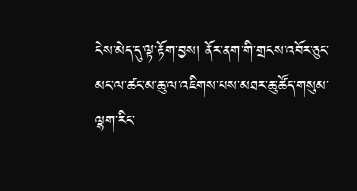ངེས་མེད་དུ་ལྟ་རྟོག་བྱས། ནོར་ནག་གི་གྲངས་འབོར་ཅུང་མང་ལ་ཚང་མ་ཆུ་ལ་འཇིགས་པས་མཐར་ཆུ་ཚོད་གསུམ་ལྷག་རིང་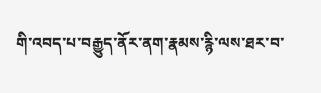གི་འབད་པ་བརྒྱུད་ནོར་ནག་རྣམས་རྙི་ལས་ཐར་བ་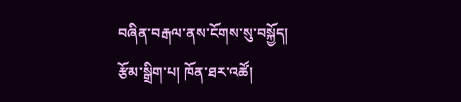བཞིན་བརྒལ་ནས་ངོགས་སུ་བསྐྱོད།
རྩོམ་སྒྲིག་པ། ཁོན་ཐར་འཚོ།